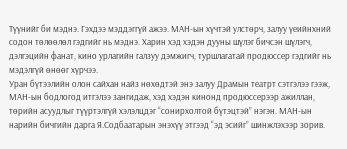Түүнийг би мэднэ. Гэхдээ мэддэггүй ажээ. МАН-ын хүчтэй улстөрч, залуу үеийнхний содон төлөөлөл гэдгийг нь мэднэ. Харин хэд хэдэн дууны шүлэг бичсэн шүлэгч, дэлгэцийн фанат, кино урлагийн галзуу дэмжигч, туршлагатай продюссер гэдгийг нь мэдэлгүй өнөөг хүрчээ.
Уран бүтээлийн олон сайхан найз нөхөдтэй энэ залуу Драмын театрт сэтгэлээ гээж, МАН-ын бодлогод итгэлээ зангидаж, хэд хэдэн кинонд продюссерээр ажиллан, төрийн асуудлыг түүртэлгүй хэлэлцдэг “сонирхолтой бүтэцтэй” нэгэн. МАН-ын нарийн бичгийн дарга Я.Содбаатарын энэхүү этгээд “эд эсийг” шинжлэхээр зорив.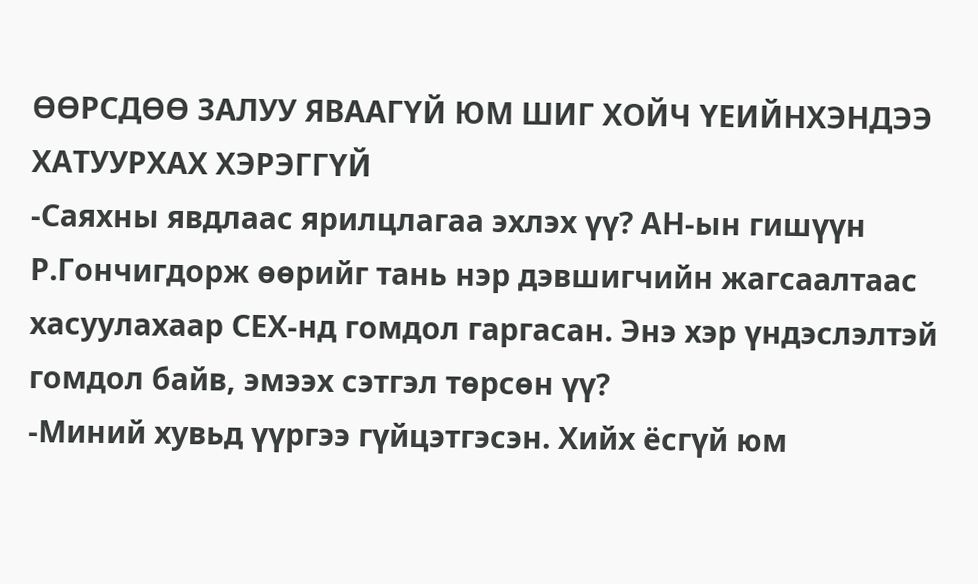ӨӨРСДӨӨ ЗАЛУУ ЯВААГҮЙ ЮМ ШИГ ХОЙЧ ҮЕИЙНХЭНДЭЭ ХАТУУРХАХ ХЭРЭГГҮЙ
-Саяхны явдлаас ярилцлагаа эхлэх үү? АН-ын гишүүн Р.Гончигдорж өөрийг тань нэр дэвшигчийн жагсаалтаас хасуулахаар СЕХ-нд гомдол гаргасан. Энэ хэр үндэслэлтэй гомдол байв, эмээх сэтгэл төрсөн үү?
-Миний хувьд үүргээ гүйцэтгэсэн. Хийх ёсгүй юм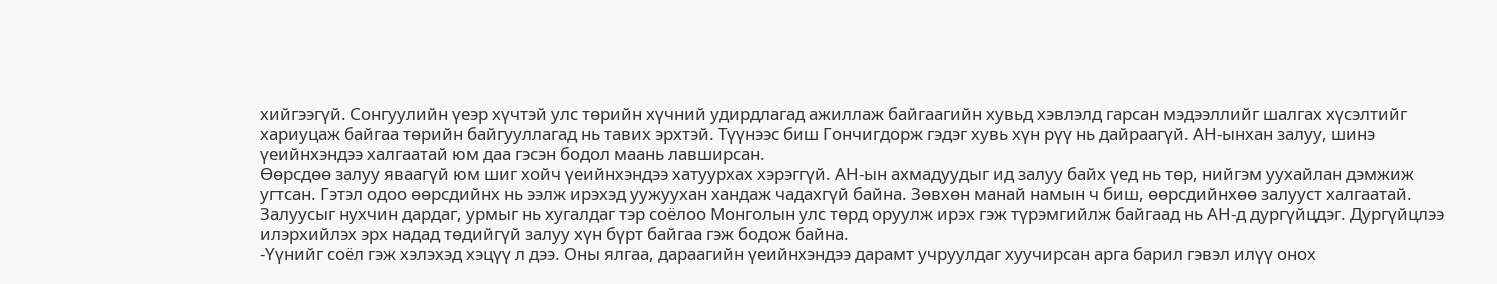хийгээгүй. Сонгуулийн үеэр хүчтэй улс төрийн хүчний удирдлагад ажиллаж байгаагийн хувьд хэвлэлд гарсан мэдээллийг шалгах хүсэлтийг хариуцаж байгаа төрийн байгууллагад нь тавих эрхтэй. Түүнээс биш Гончигдорж гэдэг хувь хүн рүү нь дайраагүй. АН-ынхан залуу, шинэ үеийнхэндээ халгаатай юм даа гэсэн бодол маань лавширсан.
Өөрсдөө залуу яваагүй юм шиг хойч үеийнхэндээ хатуурхах хэрэггүй. АН-ын ахмадуудыг ид залуу байх үед нь төр, нийгэм уухайлан дэмжиж угтсан. Гэтэл одоо өөрсдийнх нь ээлж ирэхэд уужуухан хандаж чадахгүй байна. Зөвхөн манай намын ч биш, өөрсдийнхөө залууст халгаатай. Залуусыг нухчин дардаг, урмыг нь хугалдаг тэр соёлоо Монголын улс төрд оруулж ирэх гэж түрэмгийлж байгаад нь АН-д дургүйцдэг. Дургүйцлээ илэрхийлэх эрх надад төдийгүй залуу хүн бүрт байгаа гэж бодож байна.
-Үүнийг соёл гэж хэлэхэд хэцүү л дээ. Оны ялгаа, дараагийн үеийнхэндээ дарамт учруулдаг хуучирсан арга барил гэвэл илүү онох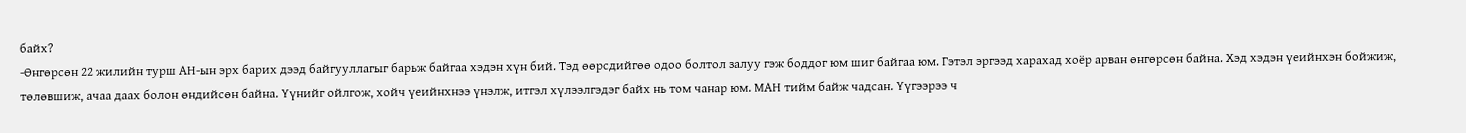байх?
-Өнгөрсөн 22 жилийн турш АН-ын эрх барих дээд байгууллагыг барьж байгаа хэдэн хүн бий. Тэд өөрсдийгөө одоо болтол залуу гэж боддог юм шиг байгаа юм. Гэтэл эргээд харахад хоёр арван өнгөрсөн байна. Хэд хэдэн үеийнхэн бойжиж, төлөвшиж, ачаа даах болон өндийсөн байна. Үүнийг ойлгож, хойч үеийнхнээ үнэлж, итгэл хүлээлгэдэг байх нь том чанар юм. МАН тийм байж чадсан. Үүгээрээ ч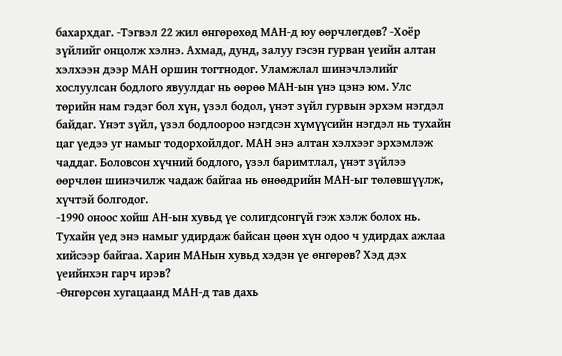бахархдаг. -Тэгвэл 22 жил өнгөрөхөд МАН-д юу өөрчлөгдөв? -Хоёр зүйлийг онцолж хэлнэ. Ахмад, дунд, залуу гэсэн гурван үеийн алтан хэлхээн дээр МАН оршин тогтнодог. Уламжлал шинэчлэлийг хослуулсан бодлого явуулдаг нь өөрөө МАН-ын үнэ цэнэ юм. Улс төрийн нам гэдэг бол хүн, үзэл бодол, үнэт зүйл гурвын эрхэм нэгдэл байдаг. Үнэт зүйл, үзэл бодлоороо нэгдсэн хүмүүсийн нэгдэл нь тухайн цаг үедээ уг намыг тодорхойлдог. МАН энэ алтан хэлхээг эрхэмлэж чаддаг. Боловсон хүчний бодлого, үзэл баримтлал, үнэт зүйлээ өөрчлөн шинэчилж чадаж байгаа нь өнөөдрийн МАН-ыг төлөвшүүлж, хүчтэй болгодог.
-1990 оноос хойш АН-ын хувьд үе солигдсонгүй гэж хэлж болох нь. Тухайн үед энэ намыг удирдаж байсан цөөн хүн одоо ч удирдах ажлаа хийсээр байгаа. Харин МАНын хувьд хэдэн үе өнгөрөв? Хэд дэх үеийнхэн гарч ирэв?
-Өнгөрсөн хугацаанд МАН-д тав дахь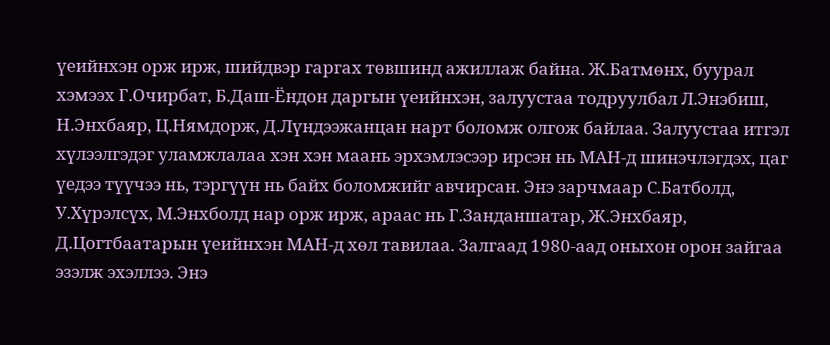үеийнхэн орж ирж, шийдвэр гаргах төвшинд ажиллаж байна. Ж.Батмөнх, буурал хэмээх Г.Очирбат, Б.Даш-Ёндон даргын үеийнхэн, залуустаа тодруулбал Л.Энэбиш, Н.Энхбаяр, Ц.Нямдорж, Д.Лүндээжанцан нарт боломж олгож байлаа. Залуустаа итгэл хүлээлгэдэг уламжлалаа хэн хэн маань эрхэмлэсээр ирсэн нь МАН-д шинэчлэгдэх, цаг үедээ түүчээ нь, тэргүүн нь байх боломжийг авчирсан. Энэ зарчмаар С.Батболд, У.Хүрэлсүх, М.Энхболд нар орж ирж, араас нь Г.Занданшатар, Ж.Энхбаяр, Д.Цогтбаатарын үеийнхэн МАН-д хөл тавилаа. Залгаад 1980-аад оныхон орон зайгаа эзэлж эхэллээ. Энэ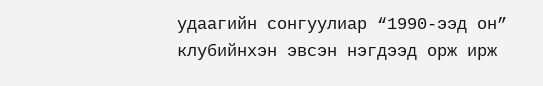удаагийн сонгуулиар “1990-ээд он” клубийнхэн эвсэн нэгдээд орж ирж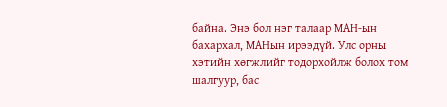байна. Энэ бол нэг талаар МАН-ын бахархал, МАНын ирээдүй. Улс орны хэтийн хөгжлийг тодорхойлж болох том шалгуур, бас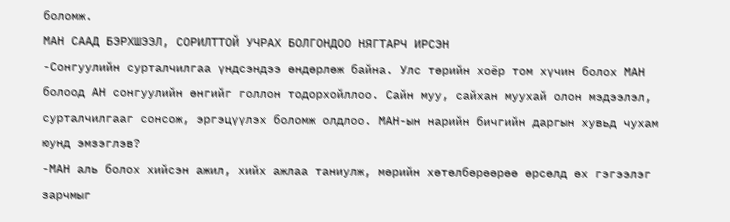боломж.
МАН СААД БЭРХШЭЭЛ, СОРИЛТТОЙ УЧРАХ БОЛГОНДОО НЯГТАРЧ ИРСЭН
-Сонгуулийн сурталчилгаа үндсэндээ өндөрлөж байна. Улс төрийн хоёр том хүчин болох МАН болоод АН сонгуулийн өнгийг голлон тодорхойллоо. Сайн муу, сайхан муухай олон мэдээлэл, сурталчилгааг сонсож, эргэцүүлэх боломж олдлоо. МАН-ын нарийн бичгийн даргын хувьд чухам юунд эмзэглэв?
-МАН аль болох хийсэн ажил, хийх ажлаа таниулж, мөрийн хөтөлбөрөөрөө өрсөлд өх гэгээлэг зарчмыг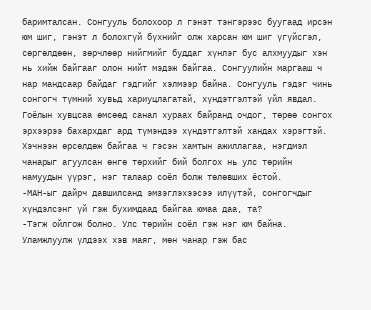баримталсан. Сонгууль болохоор л гэнэт тэнгэрээс буугаад ирсэн юм шиг, гэнэт л болохгүй бүхнийг олж харсан юм шиг үгүйсгэл, сөргөлдөөн, зөрчлөөр нийгмийг буддаг хүнлэг бус алхмуудыг хэн нь хийж байгааг олон нийт мэдэж байгаа. Сонгуулийн маргааш ч нар мандсаар байдаг гэдгийг хэлмээр байна. Сонгууль гэдэг чинь сонгогч түмний хувьд хариуцлагатай, хүндэтгэлтэй үйл явдал. Гоёлын хувцсаа өмсөөд санал хураах байранд очдог, төрөө сонгох эрхээрээ бахархдаг ард түмэндээ хүндэтгэлтэй хандах хэрэгтэй. Хэчнээн өрсөлдөж байгаа ч гэсэн хамтын ажиллагаа, нэгдмэл чанарыг агуулсан өнгө төрхийг бий болгох нь улс төрийн намуудын үүрэг, нэг талаар соёл болж төлөвших ёстой.
-МАН-ыг дайрч давшилсанд эмзэглэхээсээ илүүтэй, сонгогчдыг хүндэлсэнг үй гэж бухимдаад байгаа юмаа даа, та?
-Тэгж ойлгож болно. Улс төрийн соёл гэж нэг юм байна. Уламжлуулж үлдээх хэв маяг, мөн чанар гэж бас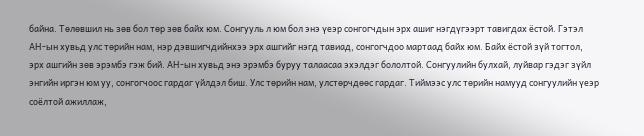байна. Төлөвшил нь зөв бол төр зөв байх юм. Сонгууль л юм бол энэ үеэр сонгогчдын эрх ашиг нэгдүгээрт тавигдах ёстой. Гэтэл АН-ын хувьд улс төрийн нам, нэр дэвшигчдийнхээ эрх ашгийг нэгд тавиад, сонгогчдоо мартаад байх юм. Байх ёстой зүй тогтол, эрх ашгийн зөв эрэмбэ гэж бий. АН-ын хувьд энэ эрэмбэ буруу талаасаа эхэлдэг бололтой. Сонгуулийн булхай, луйвар гэдэг зүйл энгийн иргэн юм уу, сонгогчоос гардаг үйлдэл биш. Улс төрийн нам, улстөрчдөөс гардаг. Тиймээс улс төрийн намууд сонгуулийн үеэр соёлтой ажиллаж,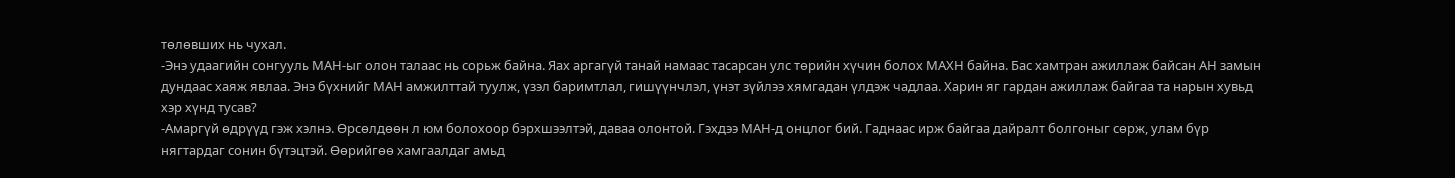төлөвших нь чухал.
-Энэ удаагийн сонгууль МАН-ыг олон талаас нь сорьж байна. Яах аргагүй танай намаас тасарсан улс төрийн хүчин болох МАХН байна. Бас хамтран ажиллаж байсан АН замын дундаас хаяж явлаа. Энэ бүхнийг МАН амжилттай туулж, үзэл баримтлал, гишүүнчлэл, үнэт зүйлээ хямгадан үлдэж чадлаа. Харин яг гардан ажиллаж байгаа та нарын хувьд хэр хүнд тусав?
-Амаргүй өдрүүд гэж хэлнэ. Өрсөлдөөн л юм болохоор бэрхшээлтэй, даваа олонтой. Гэхдээ МАН-д онцлог бий. Гаднаас ирж байгаа дайралт болгоныг сөрж, улам бүр нягтардаг сонин бүтэцтэй. Өөрийгөө хамгаалдаг амьд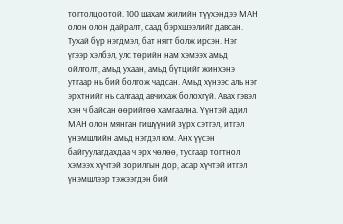тогтолцоотой. 100 шахам жилийн түүхэндээ МАН олон олон дайралт, саад бэрхшээлийг давсан. Тухай бүр нэгдмэл, бат нягт болж ирсэн. Нэг үгээр хэлбэл, улс төрийн нам хэмээх амьд ойлголт, амьд ухаан, амьд бүтцийг жинхэнэ утгаар нь бий болгож чадсан. Амьд хүнээс аль нэг эрхтнийг нь салгаад авчихаж болохгүй. Авах гэвэл хэн ч байсан өөрийгөө хамгаална. Үүнтэй адил МАН олон мянган гишүүний зүрх сэтгэл, итгэл үнэмшлийн амьд нэгдэл юм. Анх үүсэн байгуулагдахдаа ч эрх чөлөө, тусгаар тогтнол хэмээх хүчтэй зорилгын дор, асар хүчтэй итгэл үнэмшлээр тэжээгдэн бий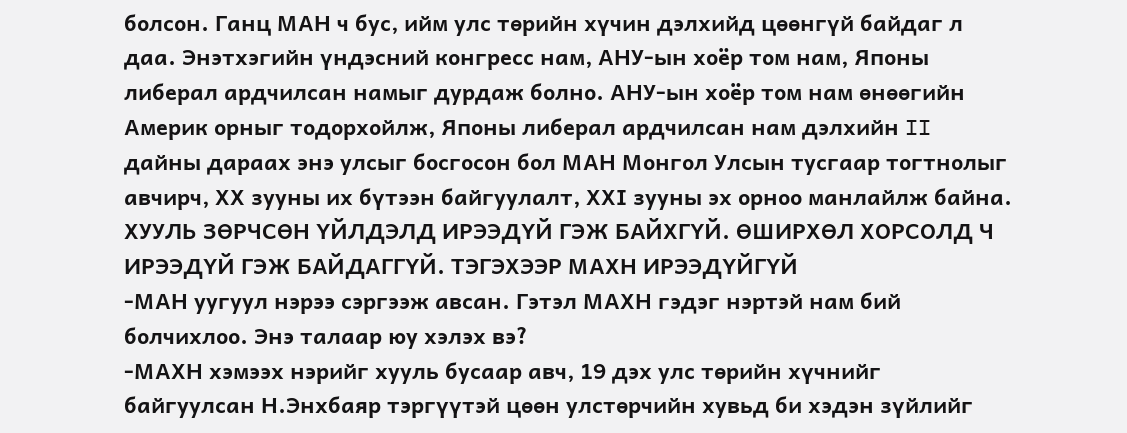болсон. Ганц МАН ч бус, ийм улс төрийн хүчин дэлхийд цөөнгүй байдаг л даа. Энэтхэгийн үндэсний конгресс нам, АНУ-ын хоёр том нам, Японы либерал ардчилсан намыг дурдаж болно. АНУ-ын хоёр том нам өнөөгийн Америк орныг тодорхойлж, Японы либерал ардчилсан нам дэлхийн II дайны дараах энэ улсыг босгосон бол МАН Монгол Улсын тусгаар тогтнолыг авчирч, ХХ зууны их бүтээн байгуулалт, ХХI зууны эх орноо манлайлж байна.
ХУУЛЬ ЗӨРЧСӨН ҮЙЛДЭЛД ИРЭЭДҮЙ ГЭЖ БАЙХГҮЙ. ӨШИРХӨЛ ХОРСОЛД Ч ИРЭЭДҮЙ ГЭЖ БАЙДАГГҮЙ. ТЭГЭХЭЭР МАХН ИРЭЭДҮЙГҮЙ
-МАН уугуул нэрээ сэргээж авсан. Гэтэл МАХН гэдэг нэртэй нам бий болчихлоо. Энэ талаар юу хэлэх вэ?
-МАХН хэмээх нэрийг хууль бусаар авч, 19 дэх улс төрийн хүчнийг байгуулсан Н.Энхбаяр тэргүүтэй цөөн улстөрчийн хувьд би хэдэн зүйлийг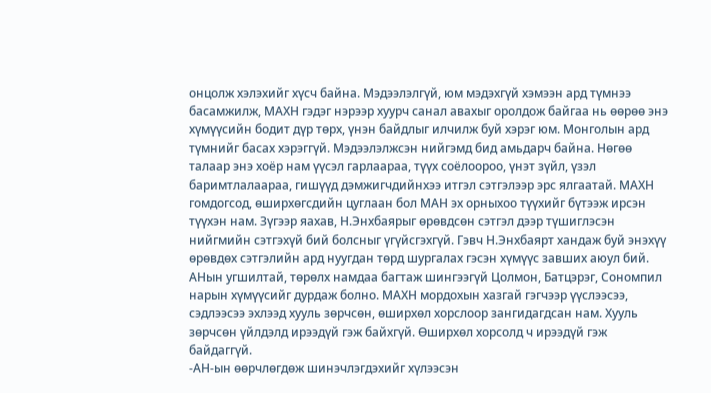онцолж хэлэхийг хүсч байна. Мэдээлэлгүй, юм мэдэхгүй хэмээн ард түмнээ басамжилж, МАХН гэдэг нэрээр хуурч санал авахыг оролдож байгаа нь өөрөө энэ хүмүүсийн бодит дүр төрх, үнэн байдлыг илчилж буй хэрэг юм. Монголын ард түмнийг басах хэрэггүй. Мэдээлэлжсэн нийгэмд бид амьдарч байна. Нөгөө талаар энэ хоёр нам үүсэл гарлаараа, түүх соёлоороо, үнэт зүйл, үзэл баримтлалаараа, гишүүд дэмжигчдийнхээ итгэл сэтгэлээр эрс ялгаатай. МАХН гомдогсод, өширхөгсдийн цуглаан бол МАН эх орныхоо түүхийг бүтээж ирсэн түүхэн нам. Зүгээр яахав, Н.Энхбаярыг өрөвдсөн сэтгэл дээр түшиглэсэн нийгмийн сэтгэхүй бий болсныг үгүйсгэхгүй. Гэвч Н.Энхбаярт хандаж буй энэхүү өрөвдөх сэтгэлийн ард нуугдан төрд шургалах гэсэн хүмүүс завших аюул бий. АНын угшилтай, төрөлх намдаа багтаж шингээгүй Цолмон, Батцэрэг, Сономпил нарын хүмүүсийг дурдаж болно. МАХН мордохын хазгай гэгчээр үүслээсээ, сэдлээсээ эхлээд хууль зөрчсөн, өширхөл хорслоор зангидагдсан нам. Хууль зөрчсөн үйлдэлд ирээдүй гэж байхгүй. Өширхөл хорсолд ч ирээдүй гэж байдаггүй.
-АН-ын өөрчлөгдөж шинэчлэгдэхийг хүлээсэн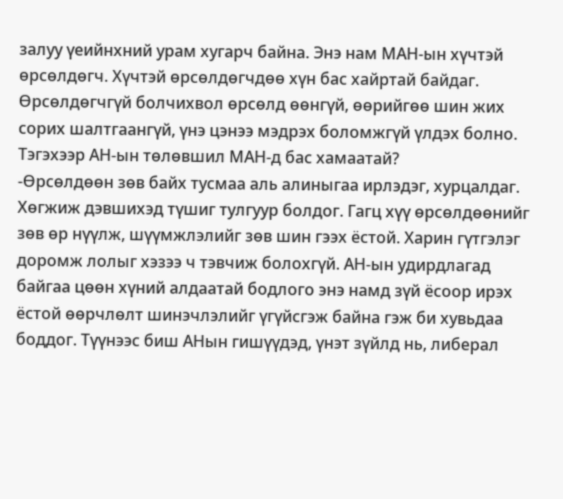залуу үеийнхний урам хугарч байна. Энэ нам МАН-ын хүчтэй өрсөлдөгч. Хүчтэй өрсөлдөгчдөө хүн бас хайртай байдаг. Өрсөлдөгчгүй болчихвол өрсөлд өөнгүй, өөрийгөө шин жих сорих шалтгаангүй, үнэ цэнээ мэдрэх боломжгүй үлдэх болно. Тэгэхээр АН-ын төлөвшил МАН-д бас хамаатай?
-Өрсөлдөөн зөв байх тусмаа аль алиныгаа ирлэдэг, хурцалдаг. Хөгжиж дэвшихэд түшиг тулгуур болдог. Гагц хүү өрсөлдөөнийг зөв өр нүүлж, шүүмжлэлийг зөв шин гээх ёстой. Харин гүтгэлэг доромж лолыг хэзээ ч тэвчиж болохгүй. АН-ын удирдлагад байгаа цөөн хүний алдаатай бодлого энэ намд зүй ёсоор ирэх ёстой өөрчлөлт шинэчлэлийг үгүйсгэж байна гэж би хувьдаа боддог. Түүнээс биш АНын гишүүдэд, үнэт зүйлд нь, либерал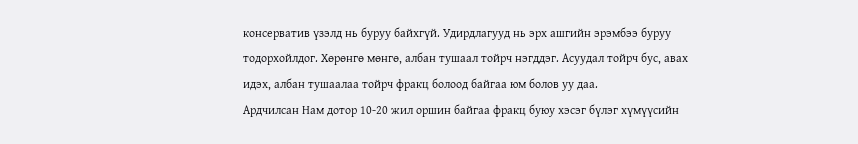консерватив үзэлд нь буруу байхгүй. Удирдлагууд нь эрх ашгийн эрэмбээ буруу тодорхойлдог. Хөрөнгө мөнгө, албан тушаал тойрч нэгддэг. Асуудал тойрч бус, авах идэх, албан тушаалаа тойрч фракц болоод байгаа юм болов уу даа.
Ардчилсан Нам дотор 10-20 жил оршин байгаа фракц буюу хэсэг бүлэг хүмүүсийн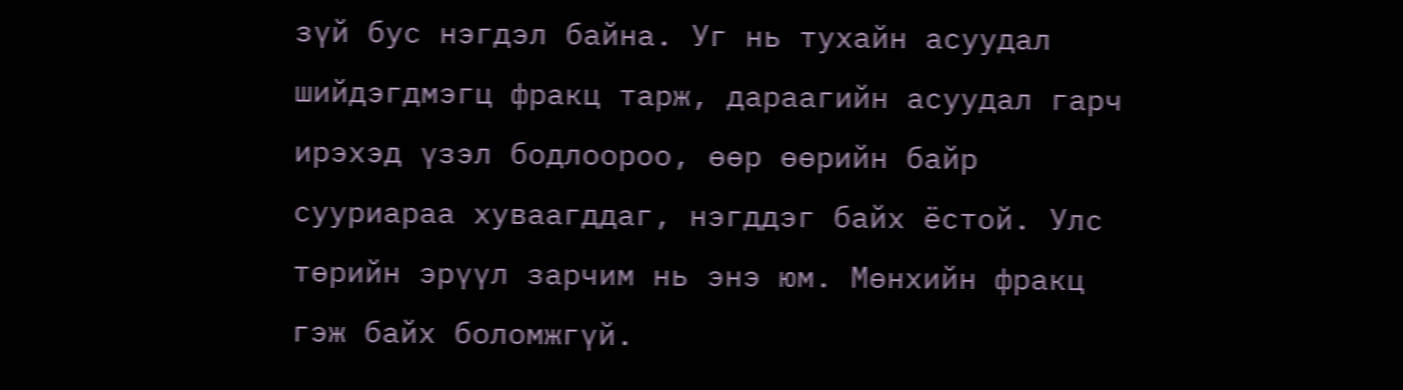зүй бус нэгдэл байна. Уг нь тухайн асуудал шийдэгдмэгц фракц тарж, дараагийн асуудал гарч ирэхэд үзэл бодлоороо, өөр өөрийн байр сууриараа хуваагддаг, нэгддэг байх ёстой. Улс төрийн эрүүл зарчим нь энэ юм. Мөнхийн фракц гэж байх боломжгүй.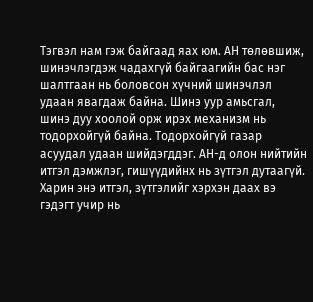Тэгвэл нам гэж байгаад яах юм. АН төлөвшиж, шинэчлэгдэж чадахгүй байгаагийн бас нэг шалтгаан нь боловсон хүчний шинэчлэл удаан явагдаж байна. Шинэ уур амьсгал, шинэ дуу хоолой орж ирэх механизм нь тодорхойгүй байна. Тодорхойгүй газар асуудал удаан шийдэгддэг. АН-д олон нийтийн итгэл дэмжлэг, гишүүдийнх нь зүтгэл дутаагүй. Харин энэ итгэл, зүтгэлийг хэрхэн даах вэ гэдэгт учир нь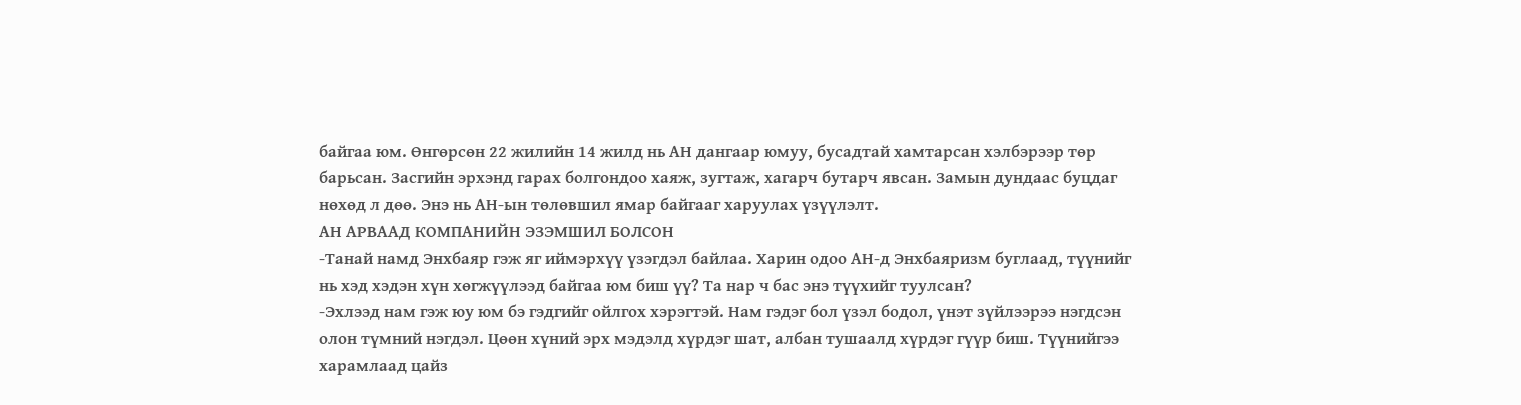байгаа юм. Өнгөрсөн 22 жилийн 14 жилд нь АН дангаар юмуу, бусадтай хамтарсан хэлбэрээр төр барьсан. Засгийн эрхэнд гарах болгондоо хаяж, зугтаж, хагарч бутарч явсан. Замын дундаас буцдаг нөхөд л дөө. Энэ нь АН-ын төлөвшил ямар байгааг харуулах үзүүлэлт.
АН АРВААД КОМПАНИЙН ЭЗЭМШИЛ БОЛСОН
-Танай намд Энхбаяр гэж яг иймэрхүү үзэгдэл байлаа. Харин одоо АН-д Энхбаяризм буглаад, түүнийг нь хэд хэдэн хүн хөгжүүлээд байгаа юм биш үү? Та нар ч бас энэ түүхийг туулсан?
-Эхлээд нам гэж юу юм бэ гэдгийг ойлгох хэрэгтэй. Нам гэдэг бол үзэл бодол, үнэт зүйлээрээ нэгдсэн олон түмний нэгдэл. Цөөн хүний эрх мэдэлд хүрдэг шат, албан тушаалд хүрдэг гүүр биш. Түүнийгээ харамлаад цайз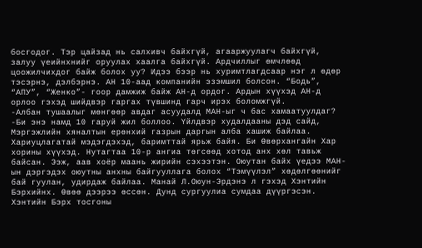босгодог. Тэр цайзад нь салхивч байхгүй, агааржуулагч байхгүй, залуу үеийнхнийг оруулах хаалга байхгүй. Ардчиллыг өмчлөөд цоожилчихдог байж болох уу? Идээ бээр нь хуримтлагдсаар нэг л өдөр тэсэрнэ, дэлбэрнэ. АН 10-аад компанийн эзэмшил болсон. “Бодь”, “АПУ”, “Женко”- гоор дамжиж байж АН-д ордог. Ардын хүүхэд АН-д орлоо гэхэд шийдвэр гаргах түвшинд гарч ирэх боломжгүй.
-Албан тушаалыг мөнгөөр авдаг асуудалд МАН-ыг ч бас хамаатуулдаг?
-Би энэ намд 10 гаруй жил боллоо. Үйлдвэр худалдааны дэд сайд, Мэргэжлийн хяналтын ерөнхий газрын даргын алба хашиж байлаа. Хариуцлагатай мэдэгдэхэд, баримттай ярьж байя. Би Өвөрхангайн Хар хорины хүүхэд. Нутагтаа 10-р ангиа төгсөөд хотод анх хөл тавьж байсан. Ээж, аав хоёр маань жирийн сэхээтэн. Оюутан байх үедээ МАН-ын дэргэдэх оюутны анхны байгууллага болох “Тэмүүлэл” хөдөлгөөнийг бай гуулан, удирдаж байлаа. Манай Л.Оюун-Эрдэнэ л гэхэд Хэнтийн Бэрхийнх. Өвөө дээрээ өссөн. Дунд сургуулиа сумдаа дүүргэсэн. Хэнтийн Бэрх тосгоны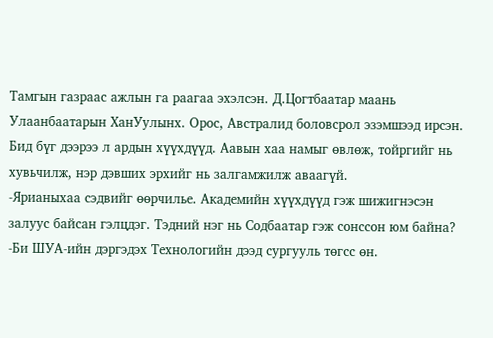Тамгын газраас ажлын га раагаа эхэлсэн. Д.Цогтбаатар маань Улаанбаатарын ХанУулынх. Орос, Австралид боловсрол эзэмшээд ирсэн. Бид бүг дээрээ л ардын хүүхдүүд. Аавын хаа намыг өвлөж, тойргийг нь хувьчилж, нэр дэвших эрхийг нь залгамжилж аваагүй.
-Ярианыхаа сэдвийг өөрчилье. Академийн хүүхдүүд гэж шижигнэсэн залуус байсан гэлцдэг. Тэдний нэг нь Содбаатар гэж сонссон юм байна?
-Би ШУА-ийн дэргэдэх Технологийн дээд сургууль төгсс өн.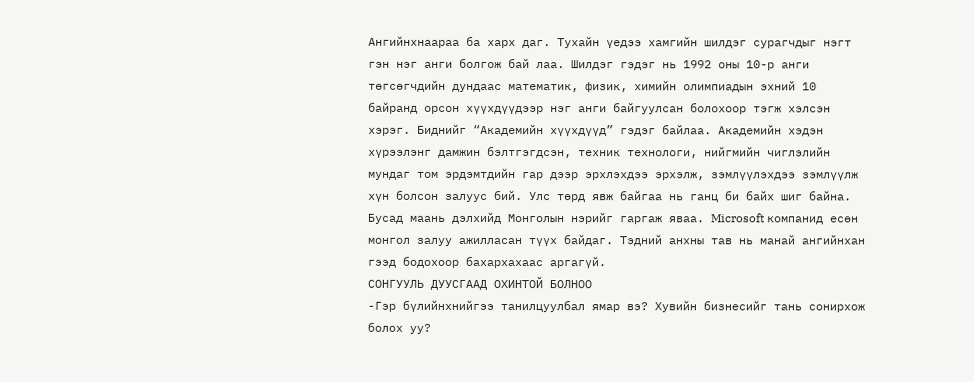Ангийнхнаараа ба харх даг. Тухайн үедээ хамгийн шилдэг сурагчдыг нэгт гэн нэг анги болгож бай лаа. Шилдэг гэдэг нь 1992 оны 10-р анги төгсөгчдийн дундаас математик, физик, химийн олимпиадын эхний 10 байранд орсон хүүхдүүдээр нэг анги байгуулсан болохоор тэгж хэлсэн хэрэг. Биднийг “Академийн хүүхдүүд” гэдэг байлаа. Академийн хэдэн хүрээлэнг дамжин бэлтгэгдсэн, техник технологи, нийгмийн чиглэлийн мундаг том эрдэмтдийн гар дээр эрхлэхдээ эрхэлж, зэмлүүлэхдээ зэмлүүлж хүн болсон залуус бий. Улс төрд явж байгаа нь ганц би байх шиг байна. Бусад маань дэлхийд Монголын нэрийг гаргаж яваа. Microsoft компанид есөн монгол залуу ажилласан түүх байдаг. Тэдний анхны тав нь манай ангийнхан гээд бодохоор бахархахаас аргагүй.
СОНГУУЛЬ ДУУСГААД ОХИНТОЙ БОЛНОО
-Гэр бүлийнхнийгээ танилцуулбал ямар вэ? Хувийн бизнесийг тань сонирхож болох уу?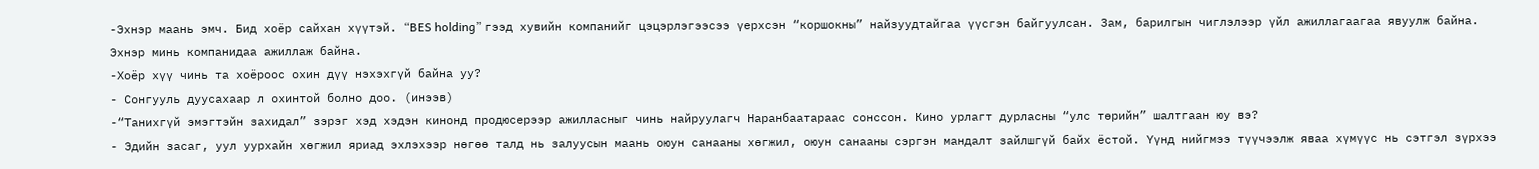-Эхнэр маань эмч. Бид хоёр сайхан хүүтэй. “BES holding” гээд хувийн компанийг цэцэрлэгээсээ үерхсэн “коршокны” найзуудтайгаа үүсгэн байгуулсан. Зам, барилгын чиглэлээр үйл ажиллагаагаа явуулж байна. Эхнэр минь компанидаа ажиллаж байна.
-Хоёр хүү чинь та хоёроос охин дүү нэхэхгүй байна уу?
- Сонгууль дуусахаар л охинтой болно доо. (инээв)
-“Танихгүй эмэгтэйн захидал” зэрэг хэд хэдэн кинонд продюсерээр ажилласныг чинь найруулагч Наранбаатараас сонссон. Кино урлагт дурласны “улс төрийн” шалтгаан юу вэ?
- Эдийн засаг, уул уурхайн хөгжил яриад эхлэхээр нөгөө талд нь залуусын маань оюун санааны хөгжил, оюун санааны сэргэн мандалт зайлшгүй байх ёстой. Үүнд нийгмээ түүчээлж яваа хүмүүс нь сэтгэл зүрхээ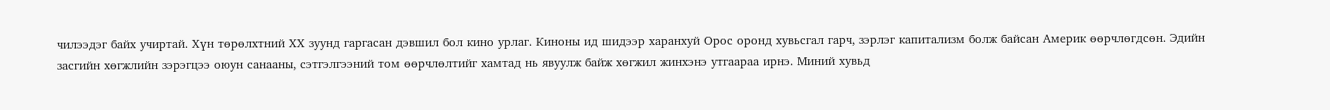чилээдэг байх учиртай. Хүн төрөлхтний ХХ зуунд гаргасан дэвшил бол кино урлаг. Киноны ид шидээр харанхуй Орос оронд хувьсгал гарч, зэрлэг капитализм болж байсан Америк өөрчлөгдсөн. Эдийн засгийн хөгжлийн зэрэгцээ оюун санааны, сэтгэлгээний том өөрчлөлтийг хамтад нь явуулж байж хөгжил жинхэнэ утгаараа ирнэ. Миний хувьд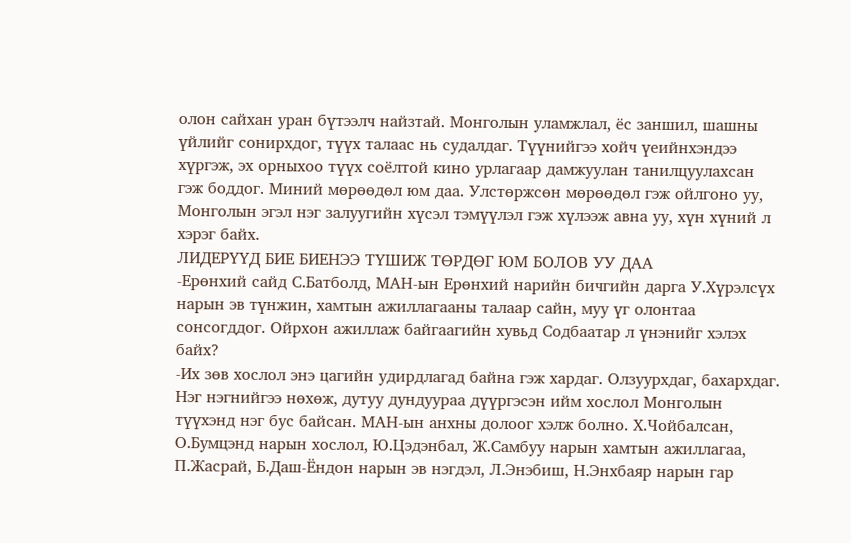олон сайхан уран бүтээлч найзтай. Монголын уламжлал, ёс заншил, шашны үйлийг сонирхдог, түүх талаас нь судалдаг. Түүнийгээ хойч үеийнхэндээ хүргэж, эх орныхоо түүх соёлтой кино урлагаар дамжуулан танилцуулахсан гэж боддог. Миний мөрөөдөл юм даа. Улстөржсөн мөрөөдөл гэж ойлгоно уу, Монголын эгэл нэг залуугийн хүсэл тэмүүлэл гэж хүлээж авна уу, хүн хүний л хэрэг байх.
ЛИДЕРҮҮД БИЕ БИЕНЭЭ ТҮШИЖ ТӨРДӨГ ЮМ БОЛОВ УУ ДАА
-Ерөнхий сайд С.Батболд, МАН-ын Ерөнхий нарийн бичгийн дарга У.Хүрэлсүх нарын эв түнжин, хамтын ажиллагааны талаар сайн, муу үг олонтаа сонсогддог. Ойрхон ажиллаж байгаагийн хувьд Содбаатар л үнэнийг хэлэх байх?
-Их зөв хослол энэ цагийн удирдлагад байна гэж хардаг. Олзуурхдаг, бахархдаг. Нэг нэгнийгээ нөхөж, дутуу дундуураа дүүргэсэн ийм хослол Монголын түүхэнд нэг бус байсан. МАН-ын анхны долоог хэлж болно. Х.Чойбалсан, О.Бумцэнд нарын хослол, Ю.Цэдэнбал, Ж.Самбуу нарын хамтын ажиллагаа, П.Жасрай, Б.Даш-Ёндон нарын эв нэгдэл, Л.Энэбиш, Н.Энхбаяр нарын гар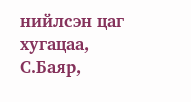нийлсэн цаг хугацаа, С.Баяр,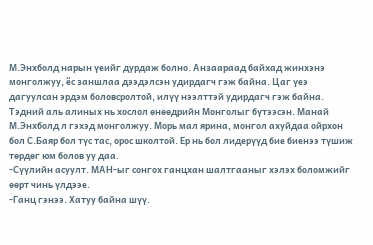М.Энхболд нарын үеийг дурдаж болно. Анзаараад байхад жинхэнэ монголжуу, ёс заншлаа дээдэлсэн удирдагч гэж байна. Цаг үеэ дагуулсан эрдэм боловсролтой, илүү нээлттэй удирдагч гэж байна. Тэдний аль алиных нь хослол өнөөдрийн Монголыг бүтээсэн. Манай М.Энхболд л гэхэд монголжуу. Морь мал ярина, монгол ахуйдаа ойрхон бол С.Баяр бол түс тас, орос школтой. Ер нь бол лидерүүд бие биенээ түшиж төрдөг юм болов уу даа.
-Сүүлийн асуулт. МАН-ыг сонгох ганцхан шалтгааныг хэлэх боломжийг өөрт чинь үлдээе.
-Ганц гэнээ. Хатуу байна шүү.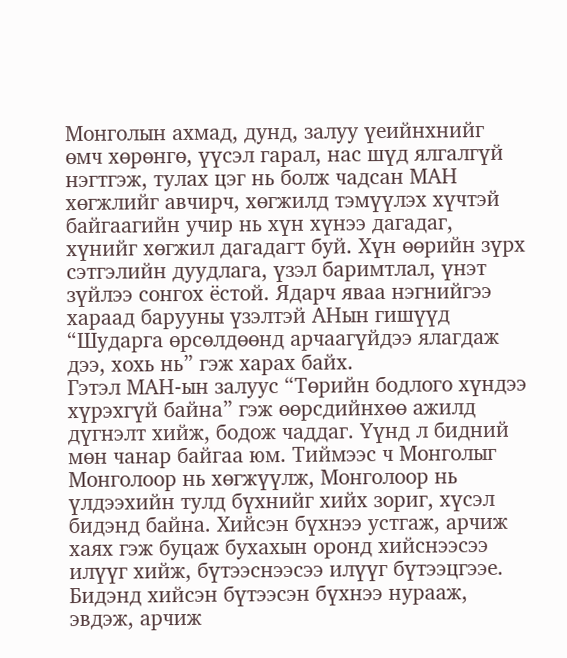Монголын ахмад, дунд, залуу үеийнхнийг өмч хөрөнгө, үүсэл гарал, нас шүд ялгалгүй нэгтгэж, тулах цэг нь болж чадсан МАН хөгжлийг авчирч, хөгжилд тэмүүлэх хүчтэй байгаагийн учир нь хүн хүнээ дагадаг, хүнийг хөгжил дагадагт буй. Хүн өөрийн зүрх сэтгэлийн дуудлага, үзэл баримтлал, үнэт зүйлээ сонгох ёстой. Ядарч яваа нэгнийгээ хараад барууны үзэлтэй АНын гишүүд “Шударга өрсөлдөөнд арчаагүйдээ ялагдаж дээ, хохь нь” гэж харах байх.
Гэтэл МАН-ын залуус “Төрийн бодлого хүндээ хүрэхгүй байна” гэж өөрсдийнхөө ажилд дүгнэлт хийж, бодож чаддаг. Үүнд л бидний мөн чанар байгаа юм. Тиймээс ч Монголыг Монголоор нь хөгжүүлж, Монголоор нь үлдээхийн тулд бүхнийг хийх зориг, хүсэл бидэнд байна. Хийсэн бүхнээ устгаж, арчиж хаях гэж буцаж бухахын оронд хийснээсээ илүүг хийж, бүтээснээсээ илүүг бүтээцгээе. Бидэнд хийсэн бүтээсэн бүхнээ нурааж, эвдэж, арчиж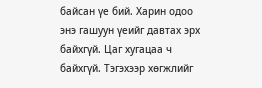байсан үе бий. Харин одоо энэ гашуун үеийг давтах эрх байхгүй. Цаг хугацаа ч байхгүй. Тэгэхээр хөгжлийг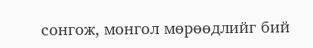сонгож, монгол мөрөөдлийг бий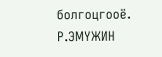болгоцгооё.
Р.ЭМҮЖИН